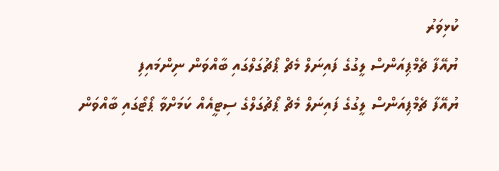ކުޅިވަރު
ޔުއޭފާ ޗެމްޕިއަންސް ލީގުގެ ފައިނަލް މެޗް ޕޯޗުގަލްގައި ބާއްވަން ނިންމައިފި
ޔުއޭފާ ޗެމްޕިއަންސް ލީގުގެ ފައިނަލް މެޗް ޕޯޗުގަލްގެ ސިޓީއެއް ކަމަށްވާ ޕޯޓޯގައި ބާއްވަން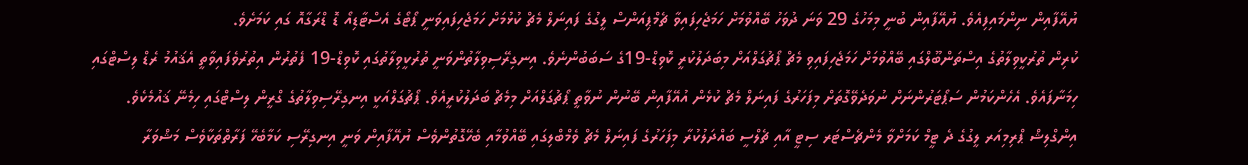ޔުއޭފާއިން ނިންމައިފިއެވެ. ޔުއޭފާއިން ބުނީ މިމަހުގެ 29 ވަނަ ދުވަހު ބޭއްވުމަށް ހަމަޖެހިފައިވާ ޗެމްޕިއަންސް ލީގުގެ ފައިނަލް މެޗް ކުޅުމަށް ހަމަޖެހިފައިވަނީ ޕޯޓޯގެ އެސްޓާޑިއޯ ޑޮ ޑްރަގާއޮ ގައި ކަމަށެވެ.
ކުރިން ތުރުކީވިލާތުގެ އިސްތަންބޫލްގައި ބޭއްވުމަށް ހަމަޖެހިފައިވި މެޗް ޕޯޗުގަލްއަށް މިބަދަލުކުރީ ކޮވިޑް-19ގެ ސަބަބުންނެވެ. އިނގިރޭސިވިލާތުންވަނީ ތުރުކީވިލާތުގައި ކޮވިޑް-19 ފެތުރުން އިތުރުވެފައިވާތީ އެޤައުމު ރެޑް ލިސްޓްގައި ހިމަނާފައެވެ. އެހެންކަމުން ސަޕޯޓަރުންނަށް ނުވަދެވޭގޮތަށް މިފަހަރުގެ ފައިނަލް މެޗް ކުޅެން އުއޭފާއިން ބޭނުން ނުވާތީ ޕޯޗުގަލްއަށް މިމެޗް ބަދަލުކުރީއެވެ. ޕޯޗުގަލްއަކީ އިނގިރޭސިވިލާތުގެ ގްރީން ލިސްޓްގައި ހިމެނޭ ޤައުމެކެވެ. އިންގްލިޝް ޕްރިމިއަރ ލީގުގެ ދެ ޓީމް ކަމަށްވާ މެންޗެސްޓަރ ސިޓީ އާއި ޗެލްސީ ބައްދަލުކުރާ މިފަހަރުގެ ފައިނަލް މެޗް ވެމްބްލިގައި ބޭއްވުމާއި ބެހޭގޮތުންވެސް ޔުއޭފާއިން ވަނީ އިނގިރޭސި ކަމާބެހޭ ފަރާތްތަކާވެސް މަޝްވަރާ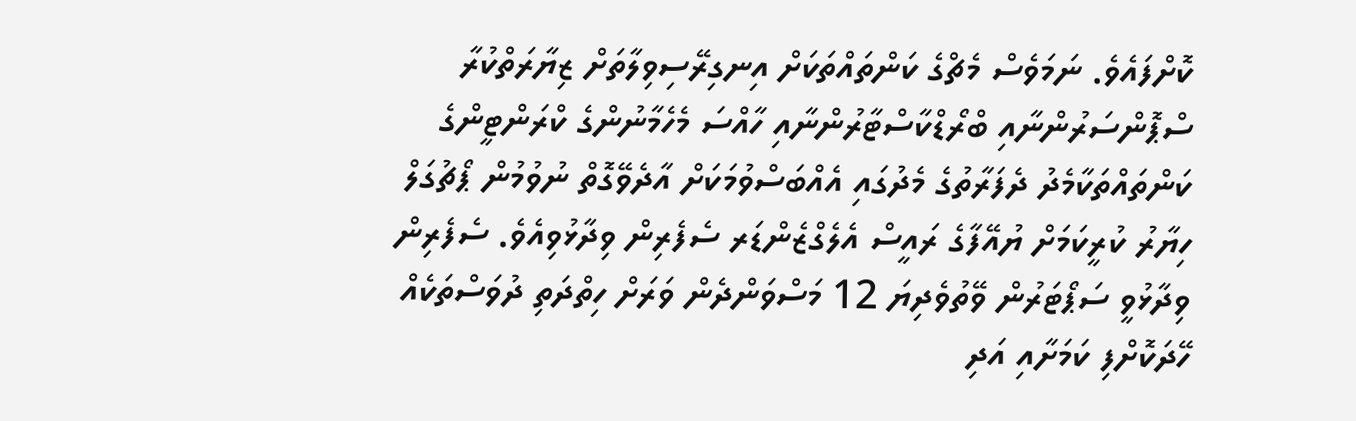ކޮށްފައެވެ. ނަމަވެސް މެޗްގެ ކަންތައްތަކަށް އިނގިރޭސިވިލާތަށް ޒިޔާރަތްކުރާ ސްޕޮންސަރުންނާއި ބްރޯޑްކާސްޓާރުންނާއި ހާއްސަ މެހެމާނުންގެ ކްރަންޓީންގެ ކަންތައްތަކާމެދު ދެފަރާތުގެ މެދުގައި އެއްބަސްވުމަކަށް އާދެވޭގޮތް ނުވުމުން ޕޯޗުގަލް ހިޔާރު ކުރީކަމަށް ޔުއޭފާގެ ރައީސް އެލެގްޒެންޑަރ ސެފެރިން ވިދާޅުވިއެވެ. ސެފެރިން ވިދާޅުވީ ސަޕޯޓަރުން ވޭތުވެދިޔަ 12 މަސްވަންދެން ވަރަށް ހިތްދަތި ދުވަސްތަކެއް ހޭދަކޮށްފި ކަމަށާއި އަދި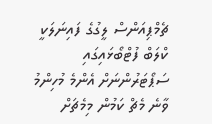ޗެމްޕިއަންސް ލީގުގެ ފައިނަލަކީ ކްލަބް ފުޓްބޯޅައިގައި ސަޕޯޓަރުންނަށް އެންމެ މުހިންމު ވާނެ މެޗް ކަމުން މިމެޗަށް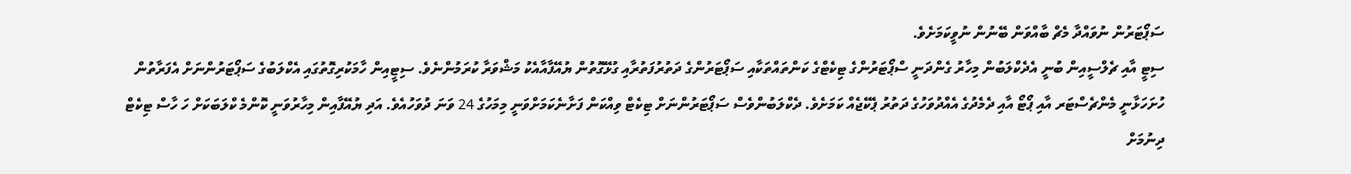ސަޕޯޓަރުން ނުވައްދާ މެޗް ބާއްވަން ބޭނުން ނުވީކަމަށެވެ.
ސިޓީ އާއި ޗެލްސީއިން ބުނީ އެދެކްލަބުން މިހާރު ގެންދަނީ ސްޕޯޓަރުންގެ ޓިކެޓްގެ ކަންތައްތަކާއި ސަޕޯޓަރުންގެ ދަތުރުފަތުރާއި ގުޅޭގޮތުން ޔުއޭފާއާއެކު މަޝްވަރާ ކުރަމުންނެވެ. ސިޓީއިން ހާމަކުރިގޮތުގައި އެކްލަބުގެ ސަޕޯޓަރުންނަށް އެފަރާތުން ހުށަހަޅާނީ މެންޗެސްޓަރ އާއި ޕޯޓޯ އާއި ދެމެދުގެ އެއްދުވަހުގެ ދަތުރު ޕެކޭޖެއް ކަމަށެވެ. ދެކްލަބުންވެސް ސަޕޯޓަރުންނަށް ޓިކެޓް ވިއްކަން ފަށާނެކަމަށްވަނީ މިމަހުގެ 24 ވަނަ ދުވަހުއެވެ. އަދި ޔުއޭފާއިން މިހާރުވަނީ ކޮންމެ ކްލަބަކަށް ހަ ހާސް ޓިކެޓް ދިނުމަށް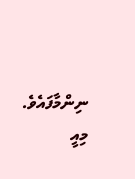ނިންމާފައެވެ. މިއީ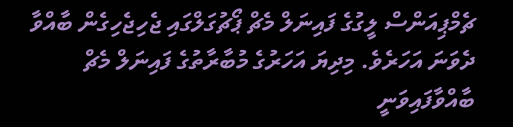ޗެމްޕިއަންސް ލީގުގެ ފައިނަލް މެޗް ޕޯޗުގަލްގައި ޖެހިޖެހިގެން ބާއްވާ ދެވަނަ އަހަރެވެ. މިދިޔަ އަހަރުގެ މުބާރާތުގެ ފައިނަލް މެޗް ބާއްވާފައިވަނީ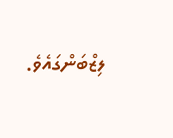ލިޒްބަންގައެވެ.